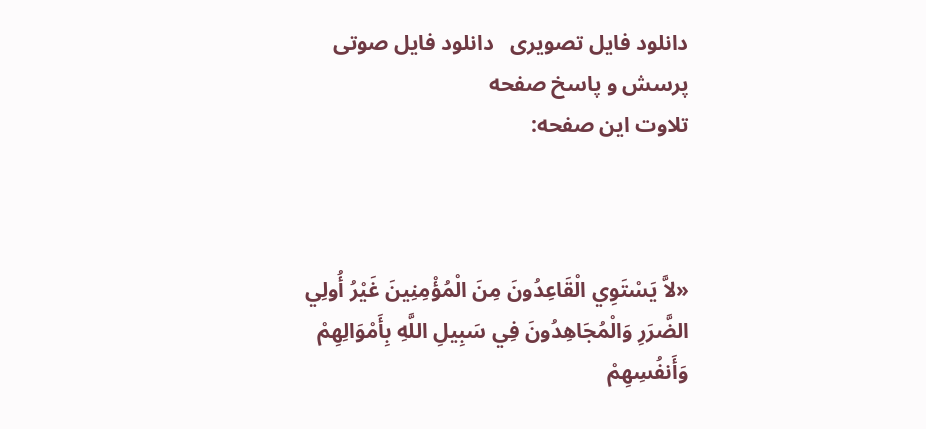دانلود فایل تصویری   دانلود فایل صوتی    پرسش و پاسخ صفحه
تلاوت این صفحه:



«لاَّ يَسْتَوِي الْقَاعِدُونَ مِنَ الْمُؤْمِنِينَ غَيْرُ أُولِي الضَّرَرِ وَالْمُجَاهِدُونَ فِي سَبِيلِ اللَّهِ بِأَمْوَالِهِمْ وَأَنفُسِهِمْ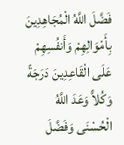فَضَّلَ اللَّهُ الْمُجَاهِدِينَ بِأَمْوَالِهِمْ وَأَنفُسِهِمْ عَلَى الْقَاعِدِينَ دَرَجَةً وَكُلاًّ وَعَدَ اللَّهُ الْحُسْنَى وَفَضَّلَ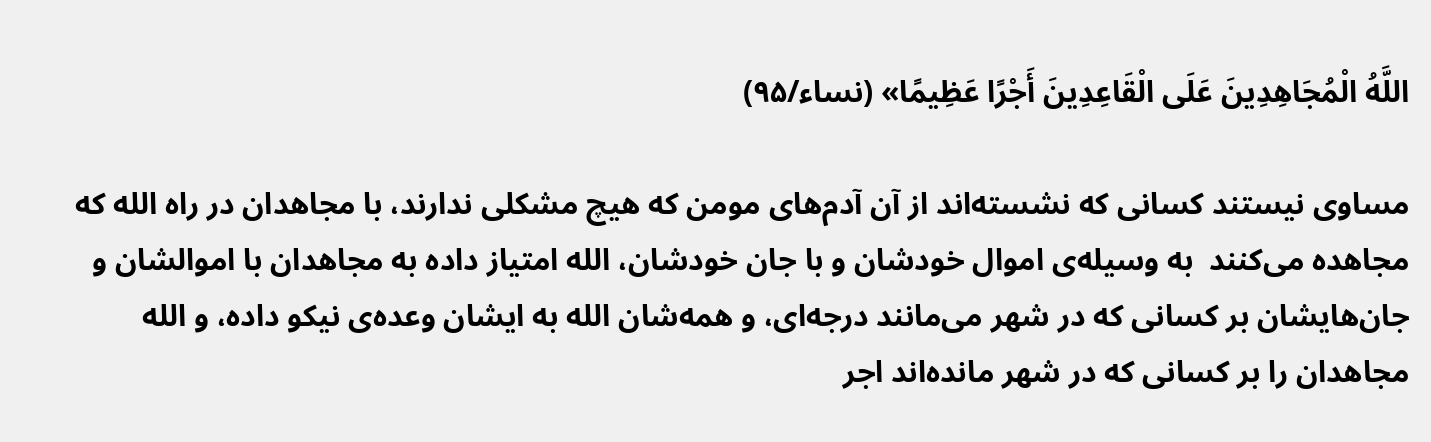اللَّهُ الْمُجَاهِدِينَ عَلَى الْقَاعِدِينَ أَجْرًا عَظِيمًا» (نساء/۹۵)

مساوی نیستند کسانی که نشسته‌اند از آن آدم‌های مومن که هیچ مشکلی ندارند، با مجاهدان در راه الله که مجاهده می‌کنند  به وسیله‌ی اموال خودشان و با جان خودشان، الله امتیاز داده به مجاهدان با اموالشان و جان‌هایشان بر کسانی که در شهر می‌مانند درجه‌ای، و همه‌شان الله به ایشان وعده‌ی نیکو داده، و الله مجاهدان را بر کسانی که در شهر مانده‌اند اجر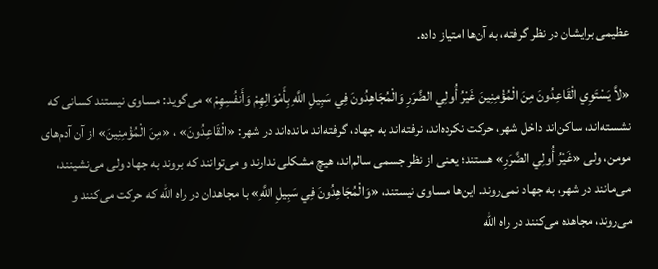عظیمی برایشان در نظر گرفته، به آن‌ها امتیاز داده.

«لاَّ يَسْتَوِي الْقَاعِدُونَ مِنَ الْمُؤْمِنِينَ غَيْرُ أُولِي الضَّرَرِ وَالْمُجَاهِدُونَ فِي سَبِيلِ اللَّهِ بِأَمْوَالِهِمْ وَأَنفُسِهِمْ» می‌گوید: مساوی نیستند کسانی که نشسته‌اند، ساکن‌اند داخل شهر، حرکت نکرده‌اند، نرفته‌اند به جهاد، گرفته‌اند مانده‌اند در شهر: «الْقَاعِدُونَ» ، «مِنَ الْمُؤْمِنِينَ» از آن آدم‌های مومن، ولی «غَيْرُ أُولِي الضَّرَرِ» هستند؛ یعنی از نظر جسمی سالم‌اند، هیچ مشکلی ندارند و می‌توانند که بروند به جهاد ولی می‌نشینند، می‌مانند در شهر، به جهاد نمی‌روند. این‌ها مساوی نیستند، «وَالْمُجَاهِدُونَ فِي سَبِيلِ اللَّهِ» با مجاهدان در راه الله که حرکت می‌کنند و می‌روند، مجاهده می‌کنند در راه الله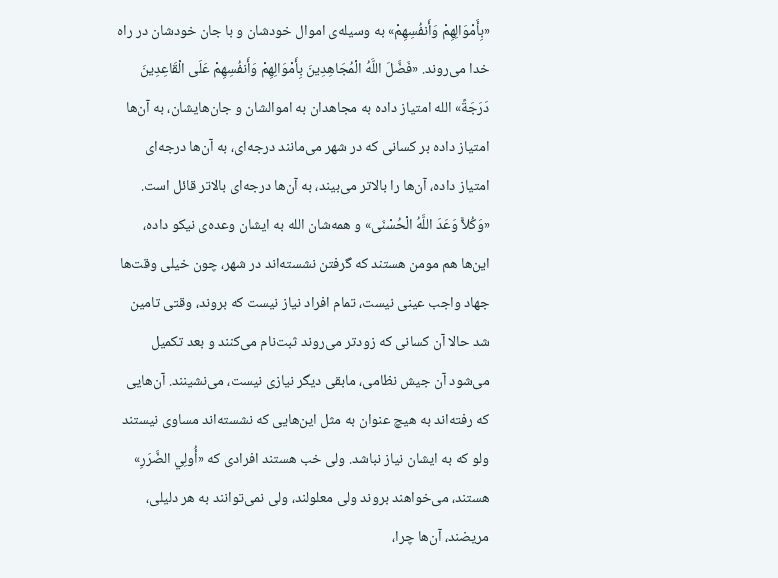«بِأَمْوَالِهِمْ وَأَنفُسِهِمْ» به وسیله‌ی اموال خودشان و با جان خودشان در راه خدا می‌روند. «فَضَّلَ اللَّهُ الْمُجَاهِدِينَ بِأَمْوَالِهِمْ وَأَنفُسِهِمْ عَلَى الْقَاعِدِينَ دَرَجَةً» الله امتیاز داده به مجاهدان به اموالشان و جان‌هایشان، به آن‌ها امتیاز داده بر کسانی که در شهر می‌مانند درجه‌ای، به آن‌ها درجه‌ای امتیاز داده، آن‌ها را بالاتر می‌بیند، به آن‌ها درجه‌ای بالاتر قائل است. «وَكُلاًّ وَعَدَ اللَّهُ الْحُسْنَى» و همه‌شان الله به ایشان وعده‌ی نیکو داده، این‌ها هم مومن هستند که گرفتن نشسته‌اند در شهر، چون خیلی وقت‌ها جهاد واجب عینی نیست، تمام افراد نیاز نیست که بروند، وقتی تامین شد حالا آن کسانی که زودتر می‌روند ثبت‌نام می‌کنند و بعد تکمیل می‌شود آن جیش نظامی، مابقی دیگر نیازی نیست، می‌نشینند. آن‌هایی که رفته‌اند به هیچ عنوان به مثل این‌هایی که نشسته‌اند مساوی نیستند ولو که به ایشان نیاز نباشد. ولی خب هستند افرادی که «أُولِي الضَّرَرِ» هستند، می‌خواهند بروند ولی معلولند، ولی نمی‌توانند به هر دلیلی، مریضند، آن‌ها چرا،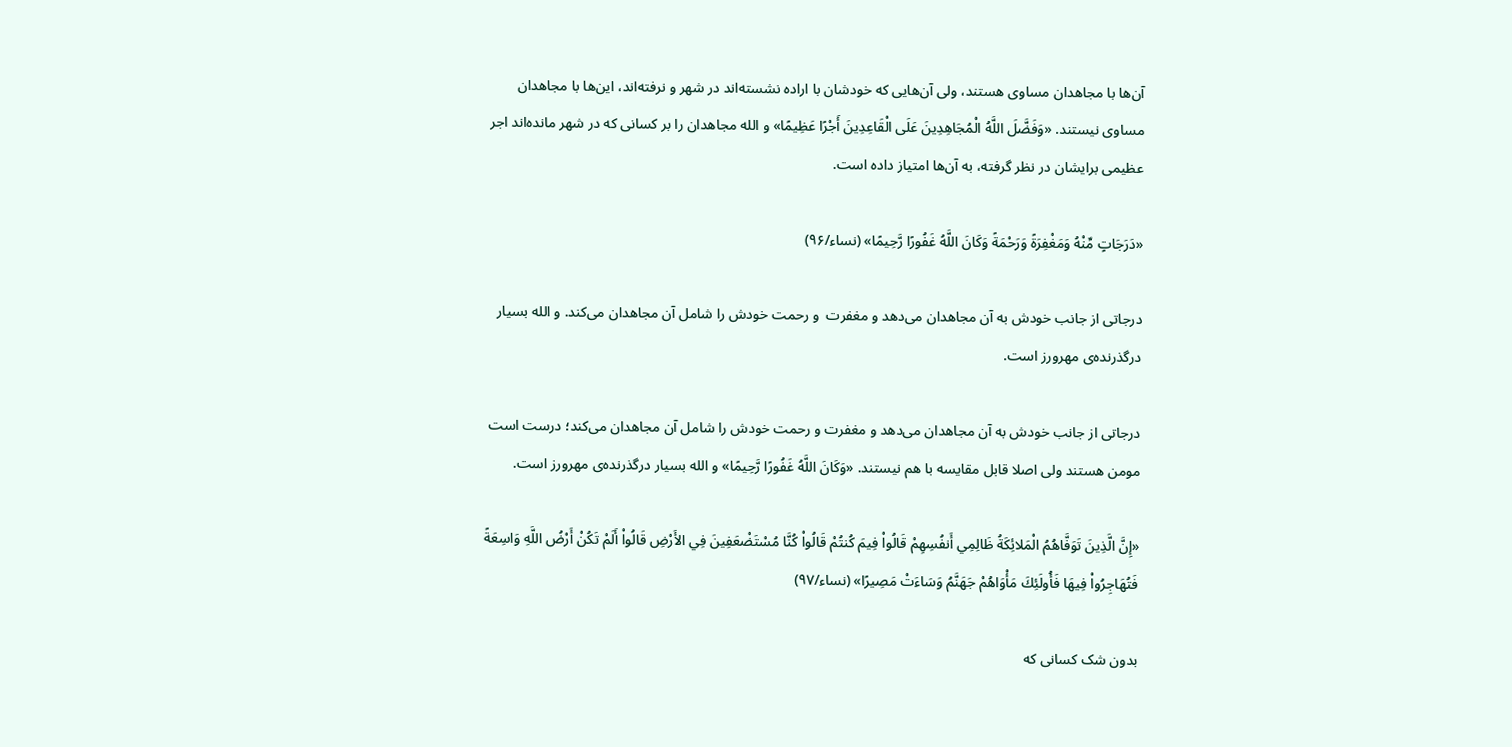آن‌ها با مجاهدان مساوی هستند، ولی آن‌هایی که خودشان با اراده نشسته‌اند در شهر و نرفته‌اند، این‌ها با مجاهدان مساوی نیستند. «وَفَضَّلَ اللَّهُ الْمُجَاهِدِينَ عَلَى الْقَاعِدِينَ أَجْرًا عَظِيمًا» و الله مجاهدان را بر کسانی که در شهر مانده‌اند اجر عظیمی برایشان در نظر گرفته، به آن‌ها امتیاز داده است.

«دَرَجَاتٍ مِّنْهُ وَمَغْفِرَةً وَرَحْمَةً وَكَانَ اللَّهُ غَفُورًا رَّحِيمًا» (نساء/۹۶)

درجاتی از جانب خودش به آن مجاهدان می‌دهد و مغفرت  و رحمت خودش را شامل آن مجاهدان می‌کند. و الله بسیار درگذرنده‌ی مهرورز است.

درجاتی از جانب خودش به آن مجاهدان می‌دهد و مغفرت و رحمت خودش را شامل آن مجاهدان می‌کند؛ درست است مومن هستند ولی اصلا قابل مقایسه با هم نیستند. «وَكَانَ اللَّهُ غَفُورًا رَّحِيمًا» و الله بسیار درگذرنده‌ی مهرورز است.

«إِنَّ الَّذِينَ تَوَفَّاهُمُ الْمَلائِكَةُ ظَالِمِي أَنفُسِهِمْ قَالُواْ فِيمَ كُنتُمْ قَالُواْ كُنَّا مُسْتَضْعَفِينَ فِي الأَرْضِ قَالُواْ أَلَمْ تَكُنْ أَرْضُ اللَّهِ وَاسِعَةً فَتُهَاجِرُواْ فِيهَا فَأُولَئِكَ مَأْوَاهُمْ جَهَنَّمُ وَسَاءَتْ مَصِيرًا» (نساء/۹۷)

بدون شک کسانی که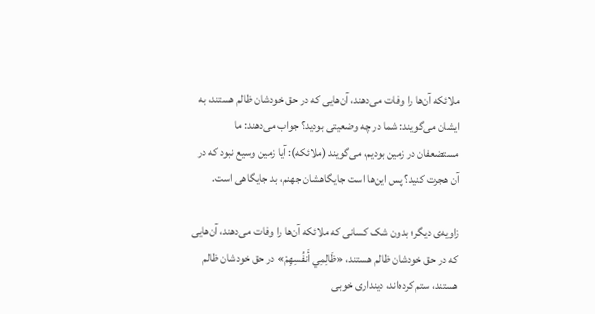ملائکه آن‌ها را وفات می‌دهند، آن‌هایی که در حق خودشان ظالم هستند، به ایشان می‌گویند: شما در چه وضعیتی بودید؟ جواب می‌دهند: ما مستضعفان در زمین بودیم، می‌گویند (ملائکه): آیا زمین وسیع نبود که در آن هجرت کنید؟ پس این‌ها است جایگاهشان جهنم، بد جایگاهی است.

زاویه‌ی دیگر؛ بدون شک کسانی که ملائکه آن‌ها را وفات می‌دهند، آن‌هایی که در حق خودشان ظالم هستند، «ظَالِمِي أَنفُسِهِمْ» در حق خودشان ظالم هستند، ستم کرده‌اند، دینداری خوبی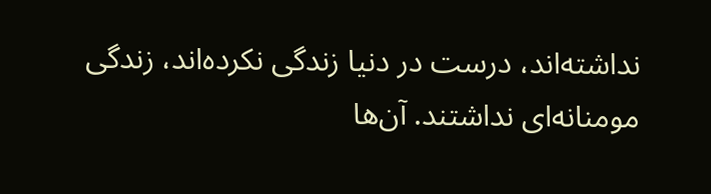نداشته‌اند، درست در دنیا زندگی نکرده‌اند، زندگی مومنانه‌ای نداشتند. آن‌ها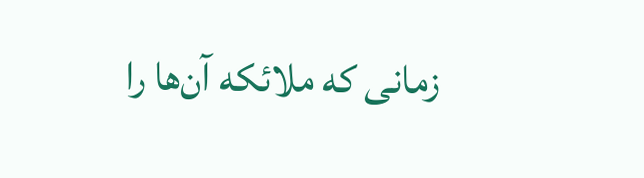زمانی که ملائکه آن‌ها را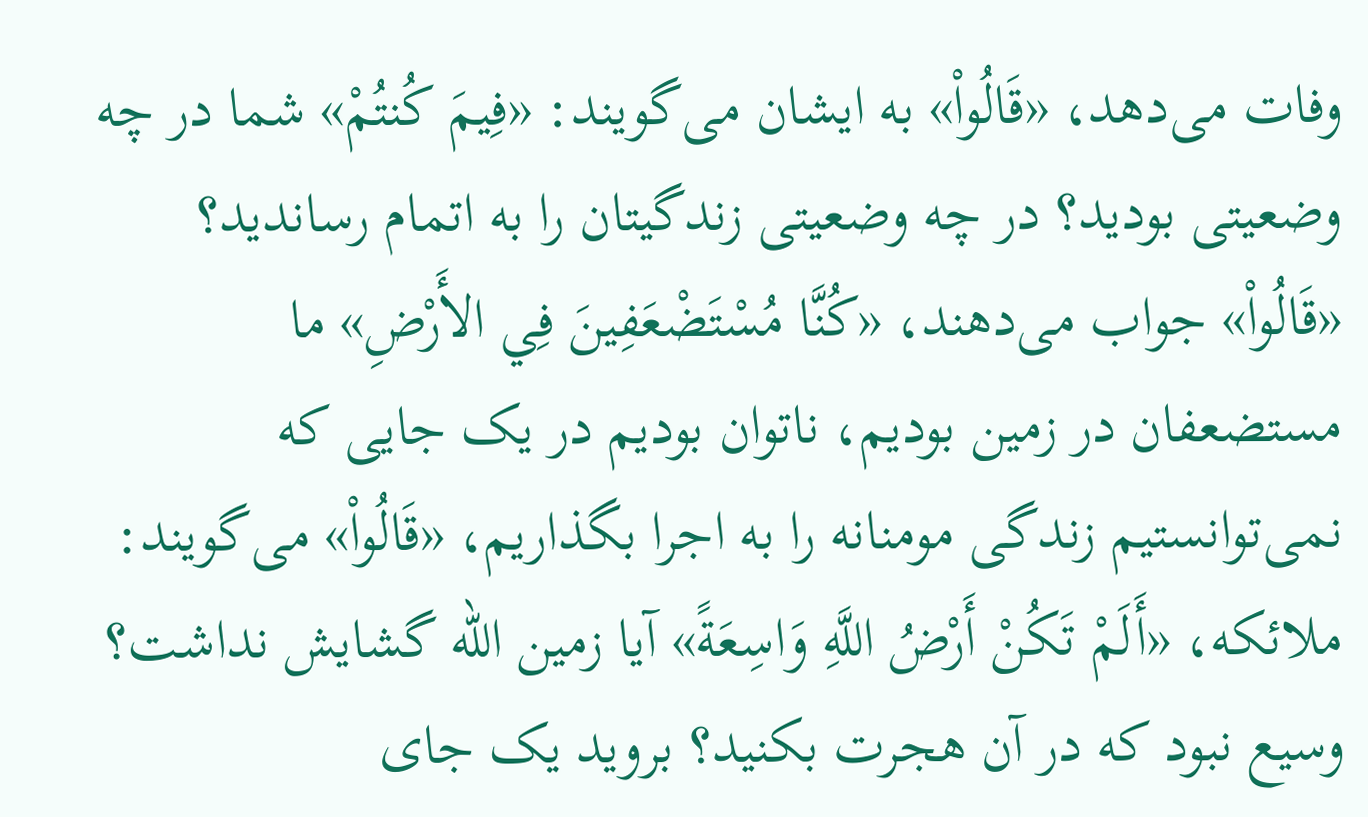وفات می‌دهد، «قَالُواْ» به ایشان می‌گویند: «فِيمَ كُنتُمْ» شما در چه وضعیتی بودید؟ در چه وضعیتی زندگیتان را به اتمام رساندید؟ «قَالُواْ» جواب می‌دهند، «كُنَّا مُسْتَضْعَفِينَ فِي الأَرْضِ» ما مستضعفان در زمین بودیم، ناتوان بودیم در یک جایی که نمی‌توانستیم زندگی مومنانه را به اجرا بگذاریم، «قَالُواْ» می‌گویند: ملائکه، «أَلَمْ تَكُنْ أَرْضُ اللَّهِ وَاسِعَةً» آیا زمین الله گشایش نداشت؟ وسیع نبود که در آن هجرت بکنید؟ بروید یک جای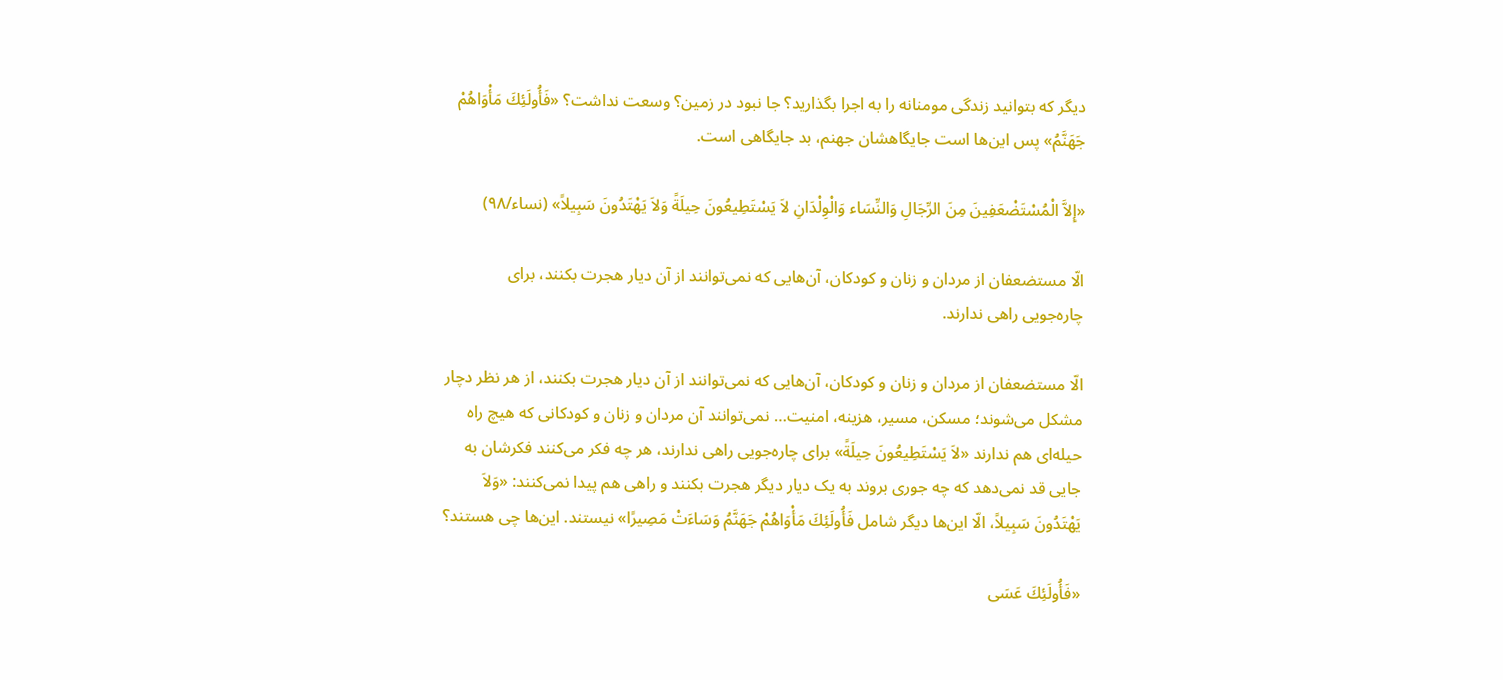دیگر که بتوانید زندگی مومنانه را به اجرا بگذارید؟ جا نبود در زمین؟ وسعت نداشت؟ «فَأُولَئِكَ مَأْوَاهُمْ جَهَنَّمُ» پس این‌ها است جایگاهشان جهنم، بد جایگاهی است.

«إِلاَّ الْمُسْتَضْعَفِينَ مِنَ الرِّجَالِ وَالنِّسَاء وَالْوِلْدَانِ لاَ يَسْتَطِيعُونَ حِيلَةً وَلاَ يَهْتَدُونَ سَبِيلاً» (نساء/۹۸)

الّا مستضعفان از مردان و زنان و کودکان، آن‌هایی که نمی‌توانند از آن دیار هجرت بکنند، برای چاره‌جویی راهی ندارند.

الّا مستضعفان از مردان و زنان و کودکان، آن‌هایی که نمی‌توانند از آن دیار هجرت بکنند، از هر نظر دچار مشکل می‌شوند؛ مسکن، مسیر، هزینه، امنیت… نمی‌توانند آن مردان و زنان و کودکانی که هیچ راه حیله‌ای هم ندارند «لاَ يَسْتَطِيعُونَ حِيلَةً» برای چاره‌جویی راهی ندارند، هر چه فکر می‌کنند فکرشان به جایی قد نمی‌دهد که چه جوری بروند به یک دیار دیگر هجرت بکنند و راهی هم پیدا نمی‌کنند: «وَلاَ يَهْتَدُونَ سَبِيلاً، الّا این‌ها دیگر شامل فَأُولَئِكَ مَأْوَاهُمْ جَهَنَّمُ وَسَاءَتْ مَصِيرًا» نیستند. این‌ها چی هستند؟

«فَأُولَئِكَ عَسَى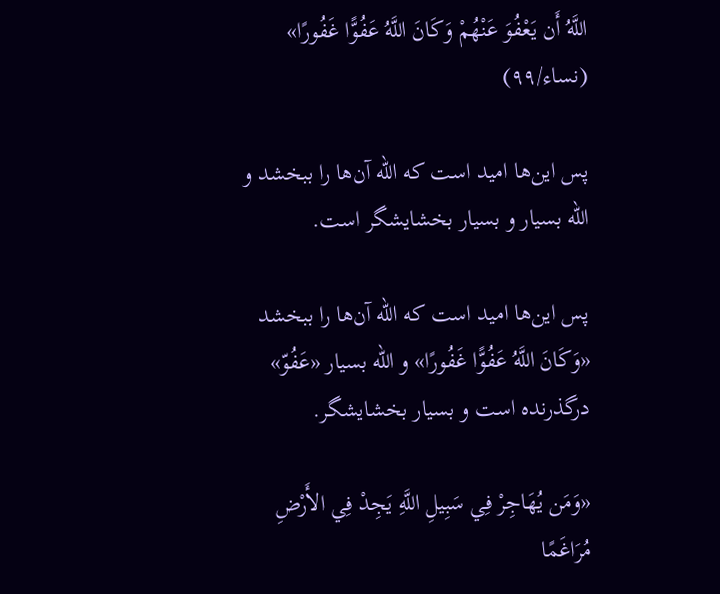اللَّهُ أَن يَعْفُوَ عَنْهُمْ وَكَانَ اللَّهُ عَفُوًّا غَفُورًا» (نساء/۹۹)

پس این‌ها امید است که الله آن‌ها را ببخشد و الله بسیار و بسیار بخشایشگر است.

پس این‌ها امید است که الله آن‌ها را ببخشد «وَكَانَ اللَّهُ عَفُوًّا غَفُورًا» و الله بسیار «عَفُوّ» درگذرنده است و بسیار بخشایشگر.

«وَمَن يُهَاجِرْ فِي سَبِيلِ اللَّهِ يَجِدْ فِي الأَرْضِ مُرَاغَمًا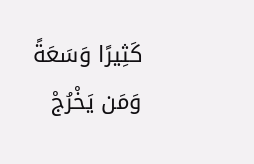كَثِيرًا وَسَعَةً وَمَن يَخْرُجْ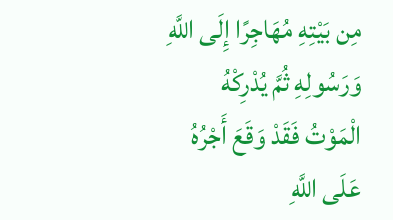مِن بَيْتِهِ مُهَاجِرًا إِلَى اللَّهِ وَرَسُولِهِ ثُمَّ يُدْرِكْهُ الْمَوْتُ فَقَدْ وَقَعَ أَجْرُهُ عَلَى اللَّهِ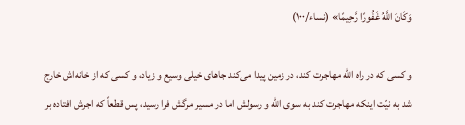وَكَانَ اللَّهُ غَفُورًا رَّحِيمًا» (نساء/۱۰۰)

و کسی که در راه الله مهاجرت کند، در زمین پیدا می‌کند جاهای خیلی وسیع و زیاد، و کسی که از خانه‌اش خارج شد به نیّت اينکه مهاجرت کند به سوی الله و رسولش اما در مسیر مرگش فرا رسید، پس قطعاً که اجرش افتاده بر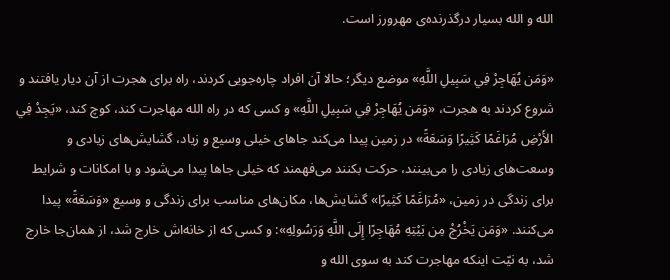الله و الله بسیار درگذرنده‌ی مهرورز است.

«وَمَن يُهَاجِرْ فِي سَبِيلِ اللَّهِ» موضع دیگر؛ حالا آن افراد چاره‌جویی کردند، راه برای هجرت از آن دیار یافتند و شروع کردند به هجرت، «وَمَن يُهَاجِرْ فِي سَبِيلِ اللَّهِ» و کسی که در راه الله مهاجرت کند، کوچ کند، «يَجِدْ فِي الأَرْضِ مُرَاغَمًا كَثِيرًا وَسَعَةً» در زمین پیدا می‌کند جاهای خیلی وسیع و زیاد، گشایش‌های زیادی و وسعت‌های زیادی را می‌بینند، حرکت بکنند می‌فهمند که خیلی جاها پیدا می‌شود و با امکانات و شرایط برای زندگی در زمین، «مُرَاغَمًا كَثِيرًا» گشایش‌ها، مکان‌های مناسب برای زندگی و وسیع «وَسَعَةً» پیدا می‌کنند. «وَمَن يَخْرُجْ مِن بَيْتِهِ مُهَاجِرًا إِلَى اللَّهِ وَرَسُولِهِ»: و کسی که از خانه‌اش خارج شد، از همان‌جا خارج شد، به نیّت اینکه مهاجرت کند به سوی الله و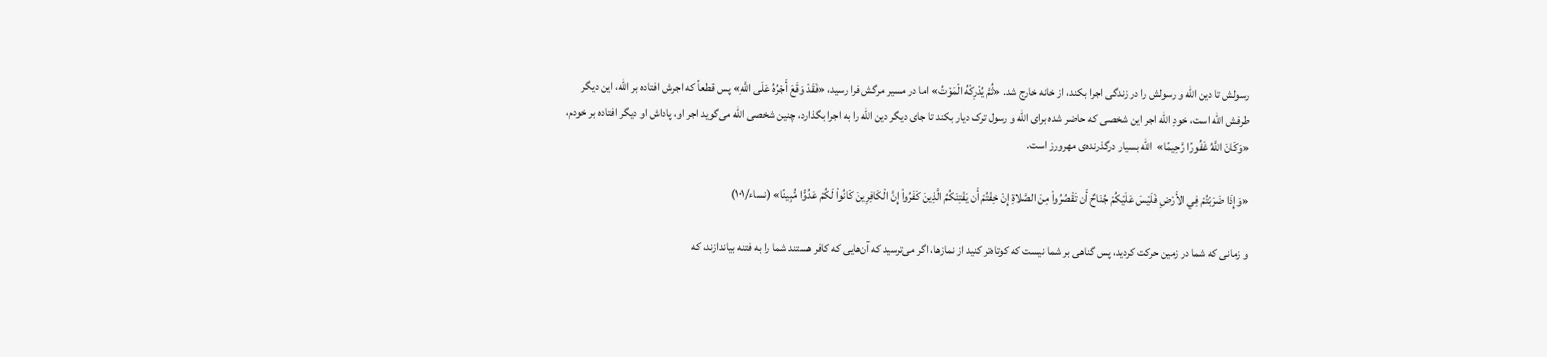رسولش تا دین الله و رسولش را در زندگی اجرا بکند، از خانه خارج شد. «ثُمَّ يُدْرِكْهُ الْمَوْتُ» اما در مسیر مرگش فرا رسید، «فَقَدْ وَقَعَ أَجْرُهُ عَلَى اللَّهِ» پس قطعاً که اجرش افتاده بر الله، این دیگر طرفش الله است، خودِ الله اجر این شخصی که حاضر شده برای الله و رسول ترک دیار بکند تا جای دیگر دین الله را به اجرا بگذارد، چنین شخصی الله می‌گوید اجر او، پاداش او دیگر افتاده بر خودم، «وَكَانَ اللَّهُ غَفُورًا رَّحِيمًا»  الله بسیار درگذرنده‌ی مهرورز است.

«وَإِذَا ضَرَبْتُمْ فِي الأَرْضِ فَلَيْسَ عَلَيْكُمْ جُنَاحٌ أَن تَقْصُرُواْ مِنَ الصَّلاةِ إِنْ خِفْتُمْ أَن يَفْتِنَكُمُ الَّذِينَ كَفَرُواْ إِنَّ الْكَافِرِينَ كَانُواْ لَكُمْ عَدُوًّا مُّبِينًا» (نساء/۱۰۱)

و زمانی که شما در زمین حرکت کردید، پس گناهی بر شما نیست که کوتاه‌تر کنید از نمازها، اگر می‌ترسید که آن‌هایی که کافر هستند شما را به فتنه بیاندازند، که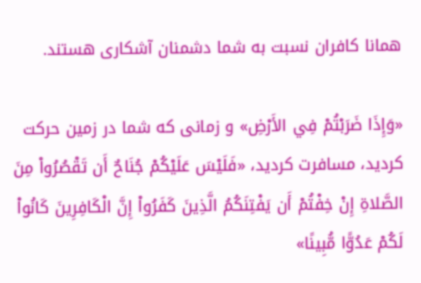همانا کافران نسبت به شما دشمنان آشکاری هستند.

«وَإِذَا ضَرَبْتُمْ فِي الأَرْضِ» و زمانی که شما در زمین حرکت کردید، مسافرت کردید، «فَلَيْسَ عَلَيْكُمْ جُنَاحٌ أَن تَقْصُرُواْ مِنَ الصَّلاةِ إِنْ خِفْتُمْ أَن يَفْتِنَكُمُ الَّذِينَ كَفَرُواْ إِنَّ الْكَافِرِينَ كَانُواْ لَكُمْ عَدُوًّا مُّبِينًا»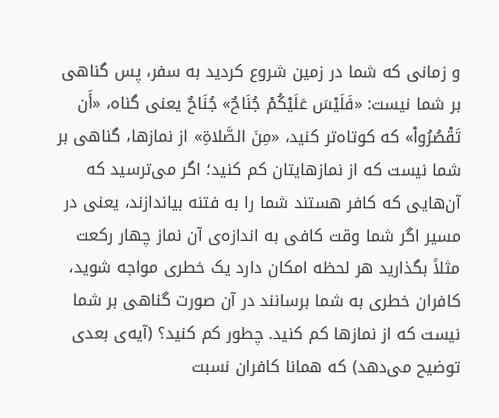و زمانی که شما در زمین شروع کردید به سفر، پس گناهی بر شما نیست: «فَلَيْسَ عَلَيْكُمْ جُنَاحٌ» جُنَاحٌ یعنی گناه، «أَن تَقْصُرُواْ» که کوتاه‌تر کنید، «مِنَ الصَّلاةِ» از نمازها، گناهی بر شما نیست که از نمازهایتان کم کنید؛ اگر می‌ترسید که آن‌هایی که کافر هستند شما را به فتنه بیاندازند، یعنی در مسیر اگر شما وقت کافی به اندازه‌ی آن نماز چهار رکعت مثلاً بگذارید هر لحظه امکان دارد یک خطری مواجه شوید، کافران خطری به شما برسانند در آن صورت گناهی بر شما نیست که از نمازها کم کنید. چطور کم کنید؟ (آیه‌ی بعدی توضیح می‌دهد) که همانا کافران نسبت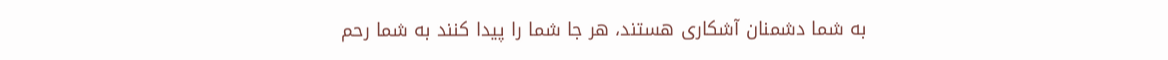به شما دشمنان آشکاری هستند، هر جا شما را پیدا کنند به شما رحم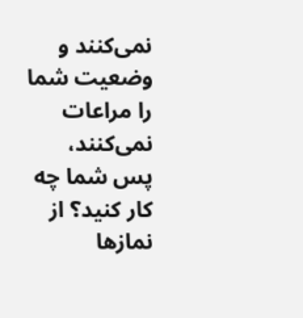نمی‌کنند و وضعیت شما را مراعات نمی‌کنند، پس شما چه کار کنید؟ از نمازها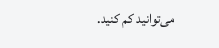می‌توانید کم کنید.